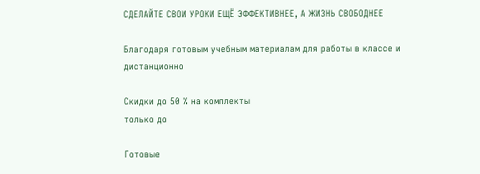СДЕЛАЙТЕ СВОИ УРОКИ ЕЩЁ ЭФФЕКТИВНЕЕ, А ЖИЗНЬ СВОБОДНЕЕ

Благодаря готовым учебным материалам для работы в классе и дистанционно

Скидки до 50 % на комплекты
только до

Готовые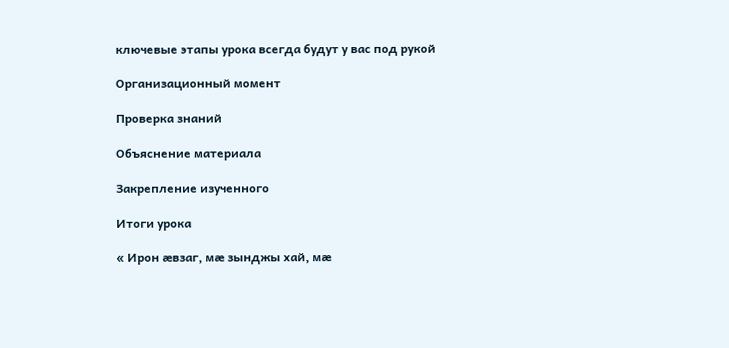ключевые этапы урока всегда будут у вас под рукой

Организационный момент

Проверка знаний

Объяснение материала

Закрепление изученного

Итоги урока

« Ирон æвзаг, мæ зынджы хай, мӕ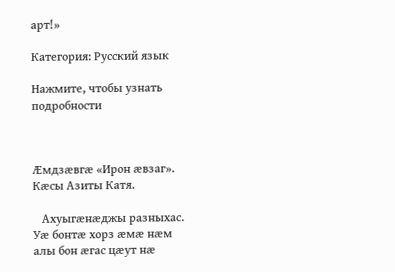арт!»

Категория: Русский язык

Нажмите, чтобы узнать подробности



Æмдзæвгæ «Ирон æвзаг». Кæсы Азиты Катя.

   Ахуыгӕнӕджы разныхас.  Уæ бонтæ хорз æмæ нæм алы бон æгас цæут нæ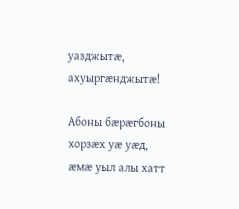уазджытæ, ахуыргæнджытæ!

Абоны бæрæгбоны хорзæх уæ уæд, æмæ уыл алы хатт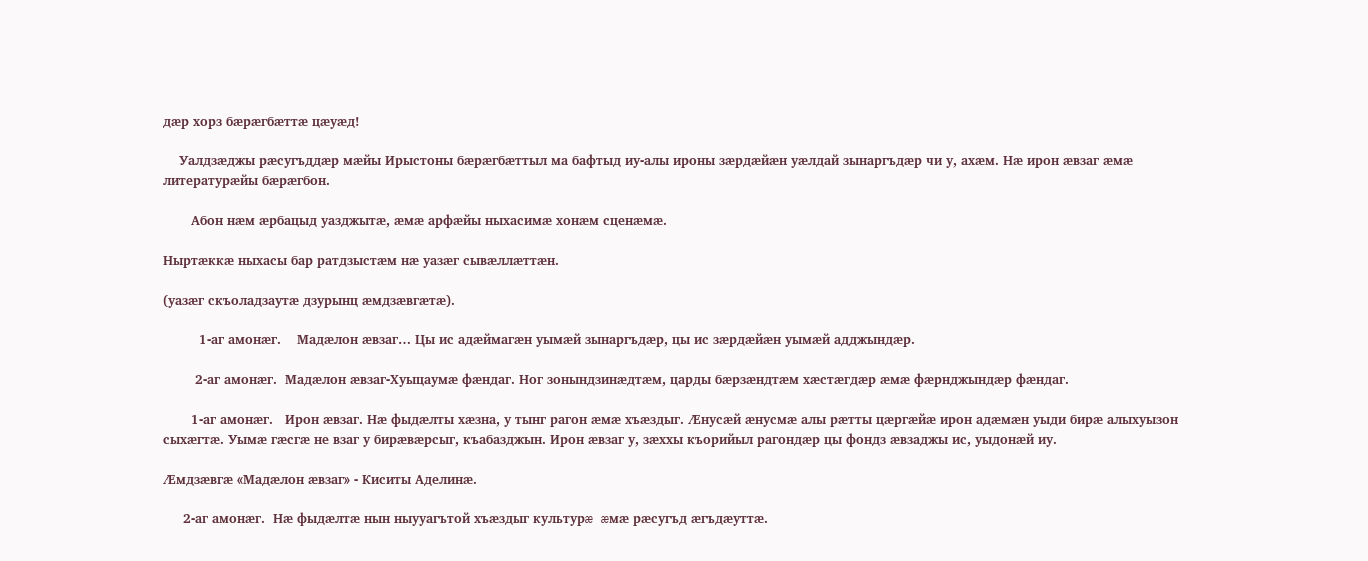дæр хорз бæрæгбæттæ цæуæд!

    Уалдзæджы рæсугъддæр мæйы Ирыстоны бæрæгбæттыл ма бафтыд иу-алы ироны зæрдæйæн уæлдай зынаргъдæр чи у, ахæм. Нæ ирон æвзаг æмæ литературæйы бæрæгбон.

       Абон нæм æрбацыд уазджытæ, æмæ арфæйы ныхасимæ хонæм сценæмæ.

Ныртæккæ ныхасы бар ратдзыстæм нæ уазæг сывæллæттæн.

(уазӕг скъоладзаутӕ дзурынц ӕмдзӕвгӕтӕ).

         1-аг амонæг.    Мадæлон æвзаг… Цы ис адæймагæн уымæй зынаргъдæр, цы ис зæрдæйæн уымæй адджындæр.

        2-аг амонæг.  Мадæлон æвзаг-Хуыцаумæ фæндаг. Ног зонындзинæдтæм, царды бæрзæндтæм хæстæгдæр æмæ фæрнджындæр фæндаг.

       1-аг амонæг.   Ирон æвзаг. Нæ фыдæлты хæзна, у тынг рагон æмæ хъæздыг. Æнусæй æнусмæ алы рæтты цæргæйæ ирон адæмæн уыди бирæ алыхуызон сыхæгтæ. Уымæ гæсгæ не взаг у бирæвæрсыг, къабазджын. Ирон æвзаг у, зæххы къорийыл рагондæр цы фондз æвзаджы ис, уыдонæй иу.

Æмдзæвгæ «Мадæлон æвзаг» - Киситы Аделинæ.

     2-аг амонæг.  Нæ фыдæлтæ нын ныууагътой хъæздыг культурæ æмæ рæсугъд æгъдæуттæ.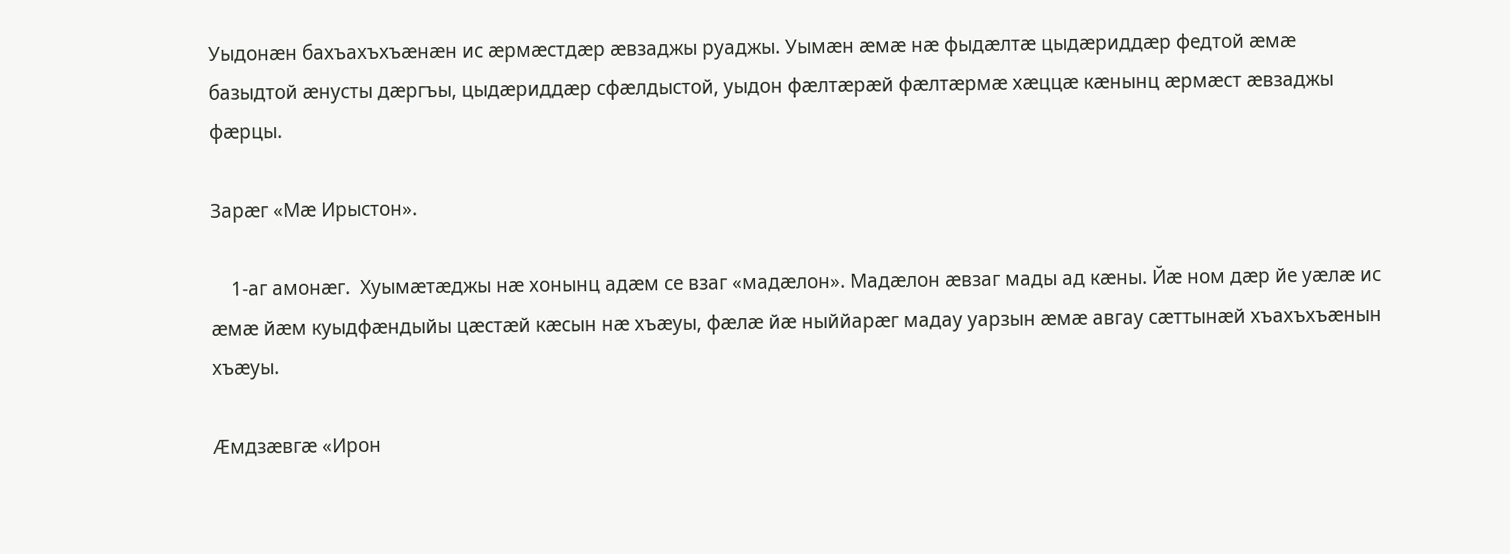Уыдонæн бахъахъхъæнæн ис æрмæстдæр æвзаджы руаджы. Уымæн æмæ нæ фыдæлтæ цыдæриддæр федтой æмæ базыдтой æнусты дæргъы, цыдæриддæр сфæлдыстой, уыдон фæлтæрæй фæлтæрмæ хæццæ кæнынц æрмæст æвзаджы фæрцы.

Зарæг «Мæ Ирыстон».

    1-аг амонæг.  Хуымæтæджы нæ хонынц адæм се взаг «мадæлон». Мадæлон æвзаг мады ад кæны. Йæ ном дæр йе уæлæ ис æмæ йæм куыдфæндыйы цæстæй кæсын нæ хъæуы, фæлæ йæ ныййарæг мадау уарзын æмæ авгау сæттынæй хъахъхъæнын хъæуы.

Æмдзæвгæ «Ирон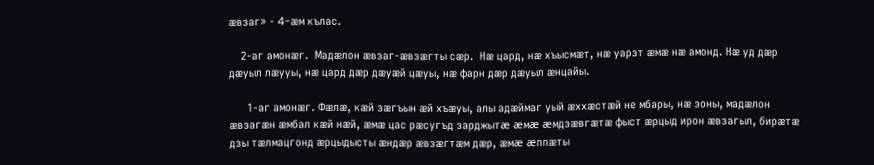æвзаг» - 4-æм кълас.

    2-аг амонæг.  Мадæлон æвзаг-æвзæгты сæр.  Нæ цард, нæ хъысмæт, нæ уарзт æмæ нæ амонд. Нæ уд дæр дæуыл лæууы, нæ цард дæр дæуæй цæуы, нæ фарн дæр дæуыл æнцайы.

      1-аг амонæг. Фæлæ, кæй зæгъын æй хъæуы, алы адæймаг уый æххæстæй не мбары, нæ зоны, мадæлон æвзагæн æмбал кæй нæй, æмæ цас рæсугъд зарджытæ æмæ æмдзæвгæтæ фыст æрцыд ирон æвзагыл, бирæтæ дзы тæлмацгонд æрцыдысты æндæр æвзæгтæм дæр, æмæ æппæты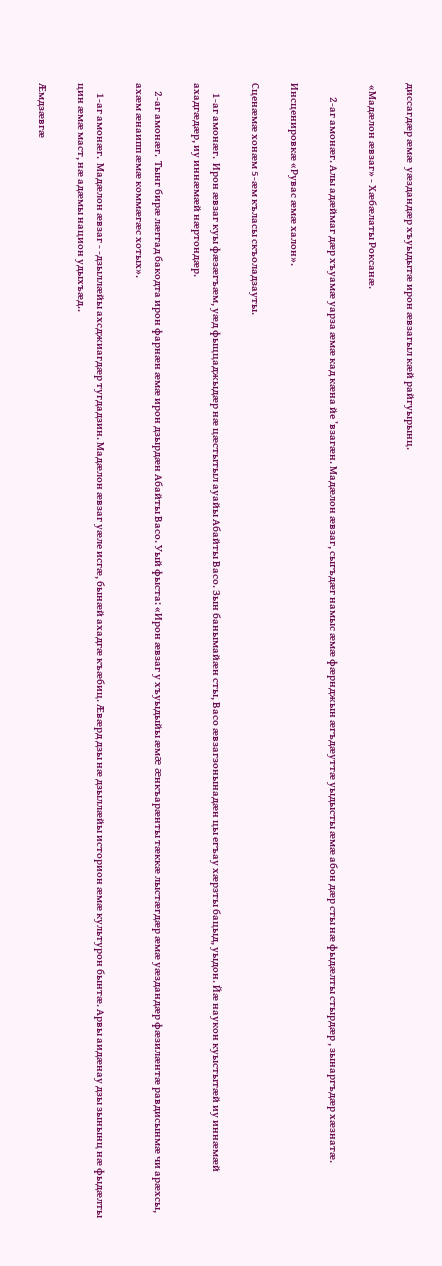диссагдæр æмæ  уæздандæр хъуыдытæ ирон æвзагыл кæй райгуырынц.

 «Мадæлон æвзаг» - Хæбæлаты Роксанæ.

       2-аг амонæг. Алы адæймаг дæр хъуамæ уарза æмæ кад кæна йе ʼвзагæн. Мадæлон æвзаг, сыгъдæг намыс æмæ фæрнджын æгъдæуттæ уыдысты æмæ абон дæр сты нæ фыдæлты стырдæр , зынаргъдæр хæзнатæ.

Инсценировкæ «Рувас ӕмӕ халон».

Сценӕмӕ хонӕм 5-ӕм къласы скъоладзауты.

     1-аг амонæг.  Ирон æвзаг куы фæзæгъæм, уæд фыццаджыдæр нæ цæстытыл ауайы Абайты Васо. Зын банымайæн сты, Васо æвзагзонынадæн цы егъау хæрзты бацыд, уыдон. Йæ наукон куыстытæй иу иннæмæй ахадгæдæр, иу иннæмæй нæртондæр.

    2-аг амонæг.  Тынг бирæ лæггад бакодта ирон фарнæн æмæ ирон дзырдæн Абайты Васо. Уый фыста: «Ирон æвзаг у хъуыдыйы æмæ æнкъарæнты тæккæ лыстæгдæр æмæ уæздандæр фæзилæнтæ равдисынмæ чи арæхсы, ахæм æнаипп æмæ коммæгæс хотых».

     1-аг амонæг.  Мадæлон æвзаг - -дзыллæйы ахсджиагдæр тугдадзин. Мадæлон æвзаг уæле исгæ, бынæй ахадгæ къæбиц. Æвæрд дзы нæ дзыллæйы историон æмæ культурон бынтæ. Арвы аидæнау дзы зынынц нæ фыдæлты цин æмæ маст, нæ адæмы национ удыхъæд..

Æмдзæвгæ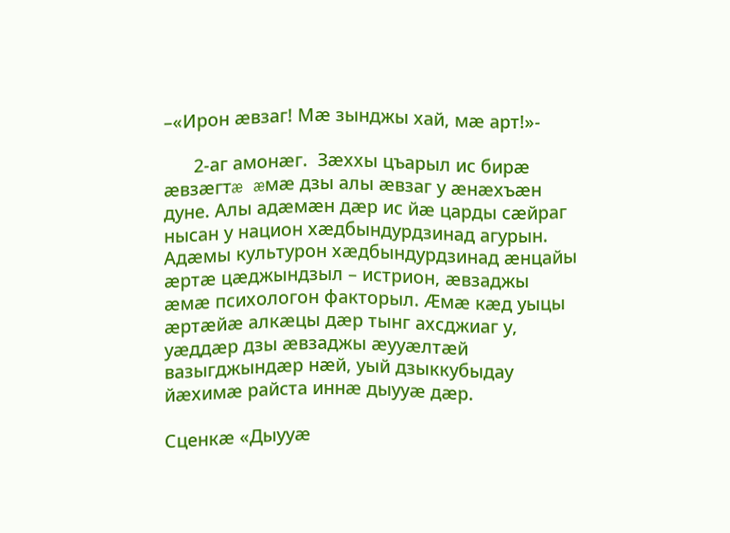–«Ирон æвзаг! Мæ зынджы хай, мæ арт!»-

      2-аг амонæг.  Зæххы цъарыл ис бирæ æвзæгтæ æмæ дзы алы æвзаг у æнæхъæн дуне. Алы адæмæн дæр ис йæ царды сæйраг нысан у национ хæдбындурдзинад агурын.   Адæмы культурон хæдбындурдзинад æнцайы æртæ цæджындзыл – истрион, æвзаджы æмæ психологон факторыл. Æмæ кæд уыцы æртæйæ алкæцы дæр тынг ахсджиаг у, уæддæр дзы æвзаджы æууæлтæй вазыгджындæр нæй, уый дзыккубыдау йæхимæ райста иннæ дыууæ дæр.

Сценкӕ «Дыууӕ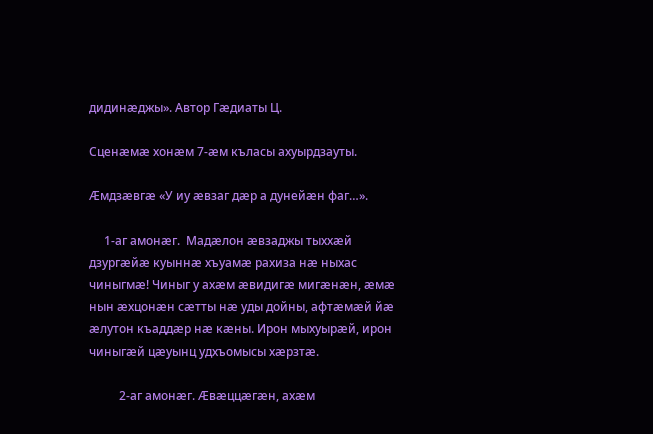дидинӕджы». Автор Гӕдиаты Ц.

Сценӕмӕ хонӕм 7-ӕм къласы ахуырдзауты.

Æмдзæвгæ «У иу æвзаг дæр а дунейæн фаг…».

     1-аг амонæг.  Мадæлон æвзаджы тыххæй дзургæйæ куыннæ хъуамæ рахиза нæ ныхас чиныгмæ! Чиныг у ахæм æвидигæ мигæнæн, æмæ нын æхцонæн сæтты нæ уды дойны, афтæмæй йæ æлутон къаддæр нæ кæны. Ирон мыхуырæй, ирон чиныгæй цæуынц удхъомысы хæрзтæ.

          2-аг амонæг. Æвæццæгæн, ахæм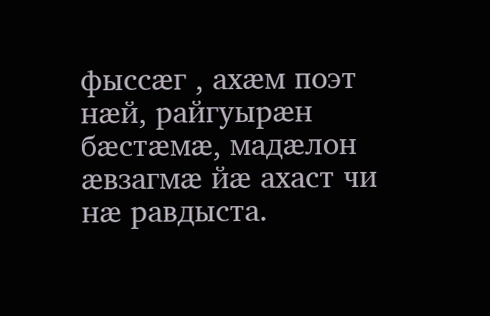фыссæг , ахæм поэт нæй, райгуырæн бæстæмæ, мадæлон æвзагмæ йæ ахаст чи нæ равдыста.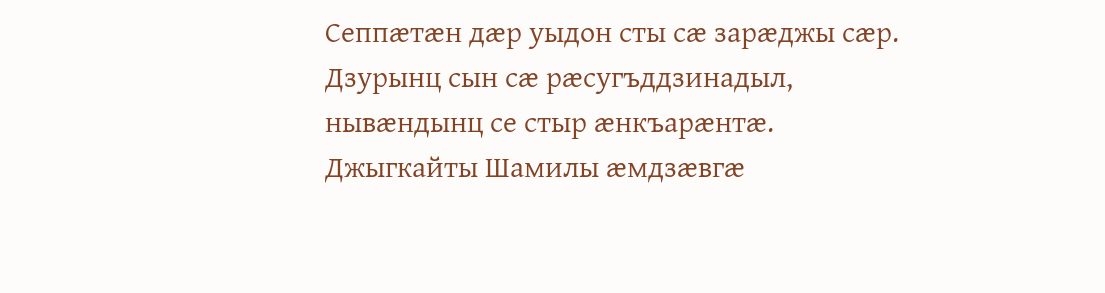Сеппæтæн дæр уыдон сты сæ зарæджы сæр. Дзурынц сын сæ рæсугъддзинадыл, нывæндынц се стыр æнкъарæнтæ. Джыгкайты Шамилы æмдзæвгæ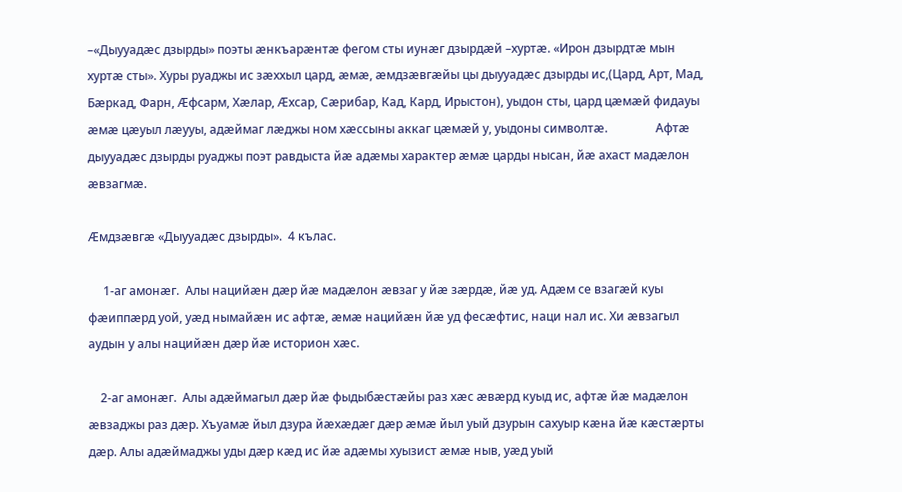–«Дыууадæс дзырды» поэты æнкъарæнтæ фегом сты иунæг дзырдæй –хуртæ. «Ирон дзырдтæ мын хуртæ сты». Хуры руаджы ис зæххыл цард, æмæ, æмдзæвгæйы цы дыууадæс дзырды ис,(Цард, Арт, Мад, Бæркад, Фарн, Æфсарм, Хæлар, Æхсар, Сæрибар, Кад, Кард, Ирыстон), уыдон сты, цард цæмæй фидауы æмæ цæуыл лæууы, адæймаг лæджы ном хæссыны аккаг цæмæй у, уыдоны символтæ.                Афтæ дыууадæс дзырды руаджы поэт равдыста йæ адæмы характер æмæ царды нысан, йæ ахаст мадæлон  æвзагмæ.

Æмдзæвгæ «Дыууадæс дзырды».  4 кълас.

     1-аг амонæг.  Алы нацийæн дæр йæ мадæлон æвзаг у йæ зæрдæ, йæ уд. Адæм се взагæй куы фæиппæрд уой, уæд нымайæн ис афтæ, æмæ нацийæн йæ уд фесæфтис, наци нал ис. Хи æвзагыл аудын у алы нацийæн дæр йæ историон хæс.

    2-аг амонæг.  Алы адæймагыл дæр йæ фыдыбæстæйы раз хæс æвæрд куыд ис, афтæ йæ мадæлон æвзаджы раз дæр. Хъуамæ йыл дзура йæхæдæг дæр æмæ йыл уый дзурын сахуыр кæна йæ кæстæрты дæр. Алы адæймаджы уды дæр кæд ис йæ адæмы хуызист æмæ ныв, уæд уый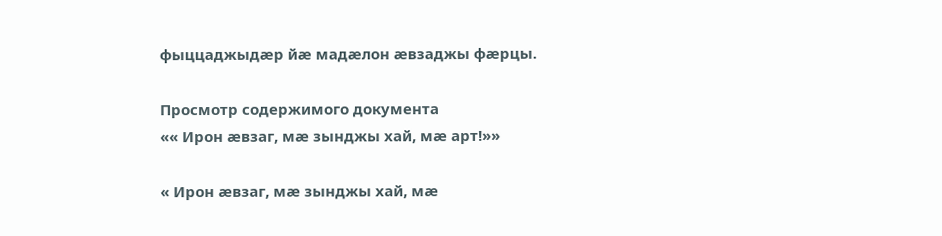фыццаджыдæр йæ мадæлон æвзаджы фæрцы.

Просмотр содержимого документа
«« Ирон æвзаг, мæ зынджы хай, мӕ арт!»»

« Ирон æвзаг, мæ зынджы хай, мӕ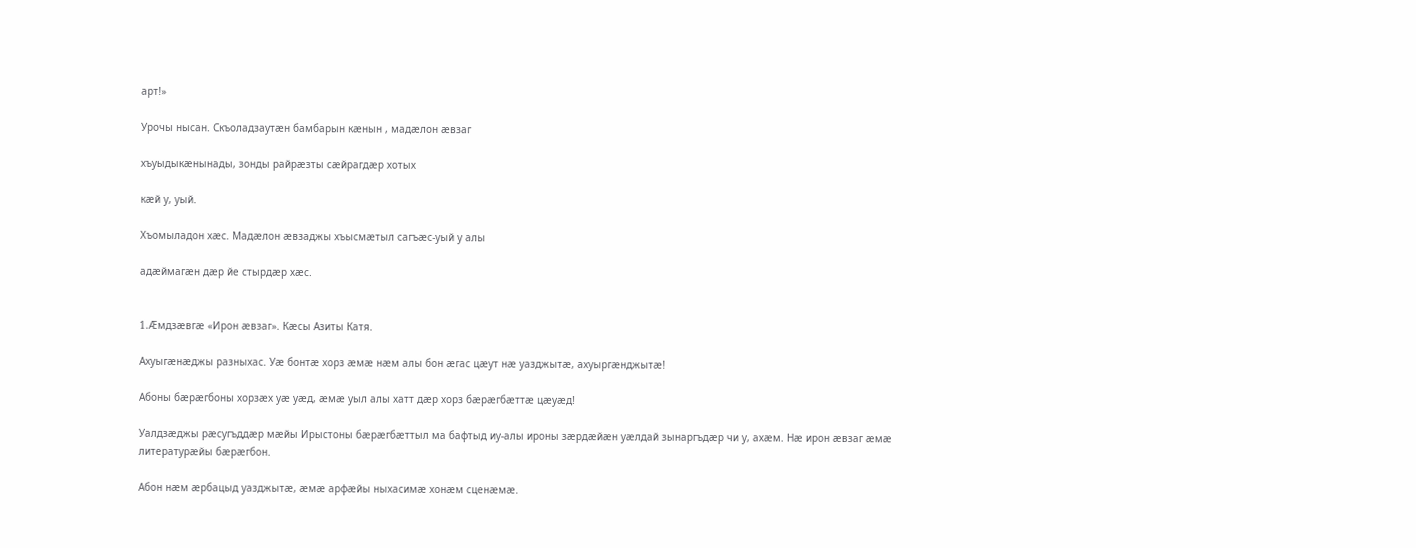арт!»

Урочы нысан. Скъоладзаутӕн бамбарын кӕнын , мадӕлон ӕвзаг

хъуыдыкӕнынады, зонды райрӕзты сӕйрагдӕр хотых

кӕй у, уый.

Хъомыладон хӕс. Мадӕлон ӕвзаджы хъысмӕтыл сагъӕс-уый у алы

адӕймагӕн дӕр йе стырдӕр хӕс.


1.Æмдзæвгæ «Ирон æвзаг». Кæсы Азиты Катя.

Ахуыгӕнӕджы разныхас. Уæ бонтæ хорз æмæ нæм алы бон æгас цæут нæ уазджытæ, ахуыргæнджытæ!

Абоны бæрæгбоны хорзæх уæ уæд, æмæ уыл алы хатт дæр хорз бæрæгбæттæ цæуæд!

Уалдзæджы рæсугъддæр мæйы Ирыстоны бæрæгбæттыл ма бафтыд иу-алы ироны зæрдæйæн уæлдай зынаргъдæр чи у, ахæм. Нæ ирон æвзаг æмæ литературæйы бæрæгбон.

Абон нæм æрбацыд уазджытæ, æмæ арфæйы ныхасимæ хонæм сценæмæ.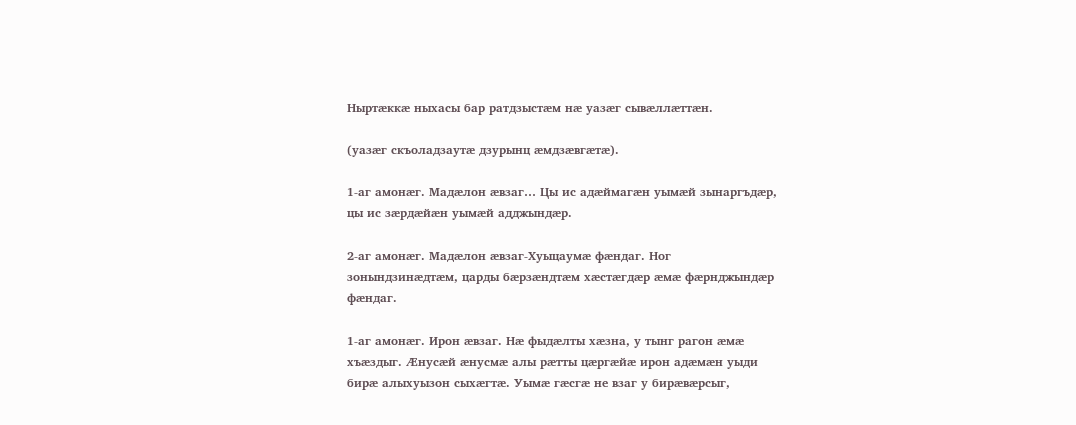Ныртæккæ ныхасы бар ратдзыстæм нæ уазæг сывæллæттæн.

(уазӕг скъоладзаутӕ дзурынц ӕмдзӕвгӕтӕ).

1-аг амонæг. Мадæлон æвзаг… Цы ис адæймагæн уымæй зынаргъдæр, цы ис зæрдæйæн уымæй адджындæр.

2-аг амонæг. Мадæлон æвзаг-Хуыцаумæ фæндаг. Ног зонындзинæдтæм, царды бæрзæндтæм хæстæгдæр æмæ фæрнджындæр фæндаг.

1-аг амонæг. Ирон æвзаг. Нæ фыдæлты хæзна, у тынг рагон æмæ хъæздыг. Æнусæй æнусмæ алы рæтты цæргæйæ ирон адæмæн уыди бирæ алыхуызон сыхæгтæ. Уымæ гæсгæ не взаг у бирæвæрсыг,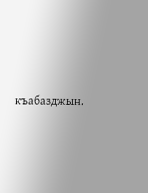къабазджын.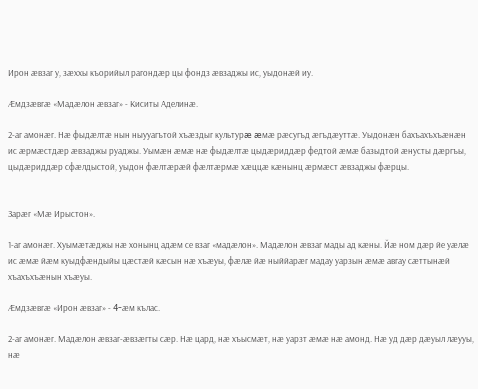Ирон æвзаг у, зæххы къорийыл рагондæр цы фондз æвзаджы ис, уыдонæй иу.

Æмдзæвгæ «Мадæлон æвзаг» - Киситы Аделинæ.

2-аг амонæг. Нæ фыдæлтæ нын ныууагътой хъæздыг культурæ æмæ рæсугъд æгъдæуттæ. Уыдонæн бахъахъхъæнæн ис æрмæстдæр æвзаджы руаджы. Уымæн æмæ нæ фыдæлтæ цыдæриддæр федтой æмæ базыдтой æнусты дæргъы, цыдæриддæр сфæлдыстой, уыдон фæлтæрæй фæлтæрмæ хæццæ кæнынц æрмæст æвзаджы фæрцы.


Зарæг «Мæ Ирыстон».

1-аг амонæг. Хуымæтæджы нæ хонынц адæм се взаг «мадæлон». Мадæлон æвзаг мады ад кæны. Йæ ном дæр йе уæлæ ис æмæ йæм куыдфæндыйы цæстæй кæсын нæ хъæуы, фæлæ йæ ныййарæг мадау уарзын æмæ авгау сæттынæй хъахъхъæнын хъæуы.

Æмдзæвгæ «Ирон æвзаг» - 4-æм кълас.

2-аг амонæг. Мадæлон æвзаг-æвзæгты сæр. Нæ цард, нæ хъысмæт, нæ уарзт æмæ нæ амонд. Нæ уд дæр дæуыл лæууы, нæ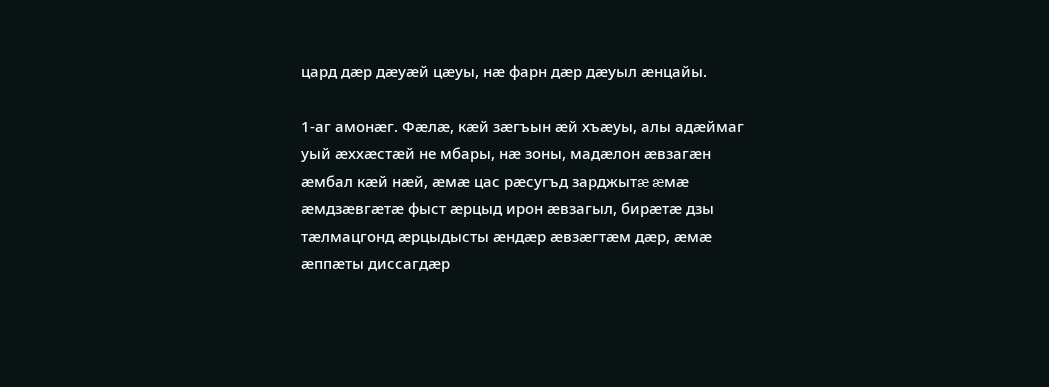цард дæр дæуæй цæуы, нæ фарн дæр дæуыл æнцайы.

1-аг амонæг. Фæлæ, кæй зæгъын æй хъæуы, алы адæймаг уый æххæстæй не мбары, нæ зоны, мадæлон æвзагæн æмбал кæй нæй, æмæ цас рæсугъд зарджытæ æмæ æмдзæвгæтæ фыст æрцыд ирон æвзагыл, бирæтæ дзы тæлмацгонд æрцыдысты æндæр æвзæгтæм дæр, æмæ æппæты диссагдæр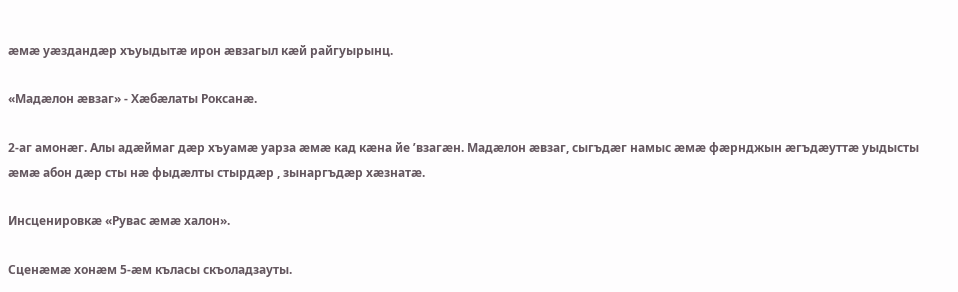æмæ уæздандæр хъуыдытæ ирон æвзагыл кæй райгуырынц.

«Мадæлон æвзаг» - Хæбæлаты Роксанæ.

2-аг амонæг. Алы адæймаг дæр хъуамæ уарза æмæ кад кæна йе ʼвзагæн. Мадæлон æвзаг, сыгъдæг намыс æмæ фæрнджын æгъдæуттæ уыдысты æмæ абон дæр сты нæ фыдæлты стырдæр , зынаргъдæр хæзнатæ.

Инсценировкæ «Рувас ӕмӕ халон».

Сценӕмӕ хонӕм 5-ӕм къласы скъоладзауты.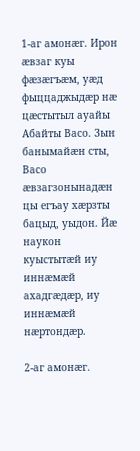1-аг амонæг. Ирон æвзаг куы фæзæгъæм, уæд фыццаджыдæр нæ цæстытыл ауайы Абайты Васо. Зын банымайæн сты, Васо æвзагзонынадæн цы егъау хæрзты бацыд, уыдон. Йæ наукон куыстытæй иу иннæмæй ахадгæдæр, иу иннæмæй нæртондæр.

2-аг амонæг.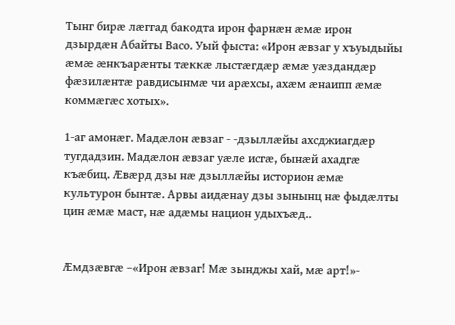Тынг бирæ лæггад бакодта ирон фарнæн æмæ ирон дзырдæн Абайты Васо. Уый фыста: «Ирон æвзаг у хъуыдыйы æмæ æнкъарæнты тæккæ лыстæгдæр æмæ уæздандæр фæзилæнтæ равдисынмæ чи арæхсы, ахæм æнаипп æмæ коммæгæс хотых».

1-аг амонæг. Мадæлон æвзаг - -дзыллæйы ахсджиагдæр тугдадзин. Мадæлон æвзаг уæле исгæ, бынæй ахадгæ къæбиц. Æвæрд дзы нæ дзыллæйы историон æмæ культурон бынтæ. Арвы аидæнау дзы зынынц нæ фыдæлты цин æмæ маст, нæ адæмы национ удыхъæд..


Æмдзæвгæ –«Ирон æвзаг! Мæ зынджы хай, мæ арт!»-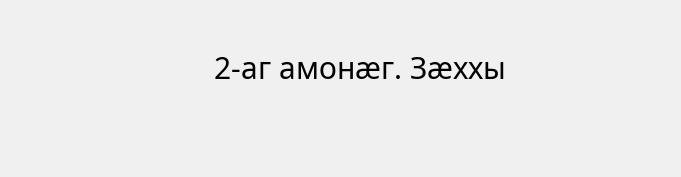2-аг амонæг. Зæххы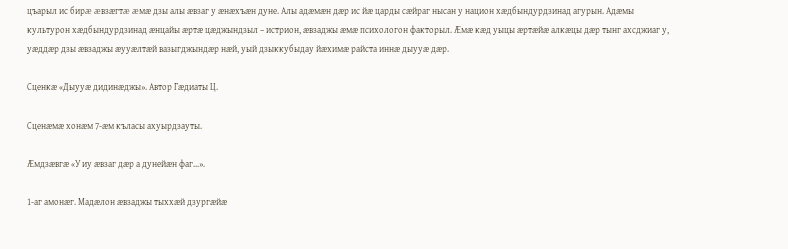цъарыл ис бирæ æвзæгтæ æмæ дзы алы æвзаг у æнæхъæн дуне. Алы адæмæн дæр ис йæ царды сæйраг нысан у национ хæдбындурдзинад агурын. Адæмы культурон хæдбындурдзинад æнцайы æртæ цæджындзыл – истрион, æвзаджы æмæ психологон факторыл. Æмæ кæд уыцы æртæйæ алкæцы дæр тынг ахсджиаг у, уæддæр дзы æвзаджы æууæлтæй вазыгджындæр нæй, уый дзыккубыдау йæхимæ райста иннæ дыууæ дæр.

Сценкӕ «Дыууӕ дидинӕджы». Автор Гӕдиаты Ц.

Сценӕмӕ хонӕм 7-ӕм къласы ахуырдзауты.

Æмдзæвгæ «У иу æвзаг дæр а дунейæн фаг…».

1-аг амонæг. Мадæлон æвзаджы тыххæй дзургæйæ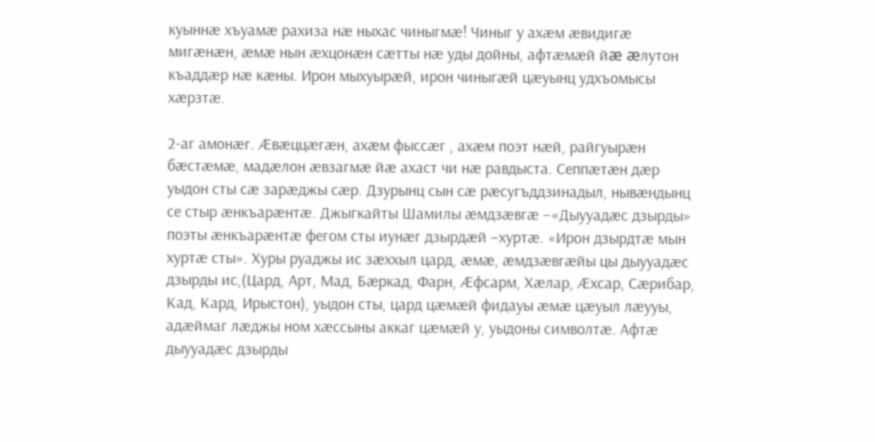куыннæ хъуамæ рахиза нæ ныхас чиныгмæ! Чиныг у ахæм æвидигæ мигæнæн, æмæ нын æхцонæн сæтты нæ уды дойны, афтæмæй йæ æлутон къаддæр нæ кæны. Ирон мыхуырæй, ирон чиныгæй цæуынц удхъомысы хæрзтæ.

2-аг амонæг. Æвæццæгæн, ахæм фыссæг , ахæм поэт нæй, райгуырæн бæстæмæ, мадæлон æвзагмæ йæ ахаст чи нæ равдыста. Сеппæтæн дæр уыдон сты сæ зарæджы сæр. Дзурынц сын сæ рæсугъддзинадыл, нывæндынц се стыр æнкъарæнтæ. Джыгкайты Шамилы æмдзæвгæ –«Дыууадæс дзырды» поэты æнкъарæнтæ фегом сты иунæг дзырдæй –хуртæ. «Ирон дзырдтæ мын хуртæ сты». Хуры руаджы ис зæххыл цард, æмæ, æмдзæвгæйы цы дыууадæс дзырды ис,(Цард, Арт, Мад, Бæркад, Фарн, Æфсарм, Хæлар, Æхсар, Сæрибар, Кад, Кард, Ирыстон), уыдон сты, цард цæмæй фидауы æмæ цæуыл лæууы, адæймаг лæджы ном хæссыны аккаг цæмæй у, уыдоны символтæ. Афтæ дыууадæс дзырды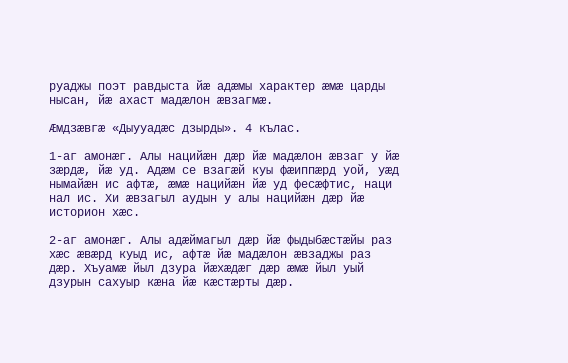руаджы поэт равдыста йæ адæмы характер æмæ царды нысан, йæ ахаст мадæлон æвзагмæ.

Æмдзæвгæ «Дыууадæс дзырды». 4 кълас.

1-аг амонæг. Алы нацийæн дæр йæ мадæлон æвзаг у йæ зæрдæ, йæ уд. Адæм се взагæй куы фæиппæрд уой, уæд нымайæн ис афтæ, æмæ нацийæн йæ уд фесæфтис, наци нал ис. Хи æвзагыл аудын у алы нацийæн дæр йæ историон хæс.

2-аг амонæг. Алы адæймагыл дæр йæ фыдыбæстæйы раз хæс æвæрд куыд ис, афтæ йæ мадæлон æвзаджы раз дæр. Хъуамæ йыл дзура йæхæдæг дæр æмæ йыл уый дзурын сахуыр кæна йæ кæстæрты дæр.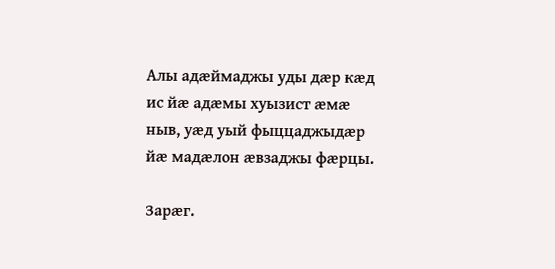Алы адæймаджы уды дæр кæд ис йæ адæмы хуызист æмæ ныв, уæд уый фыццаджыдæр йæ мадæлон æвзаджы фæрцы.

Зарæг.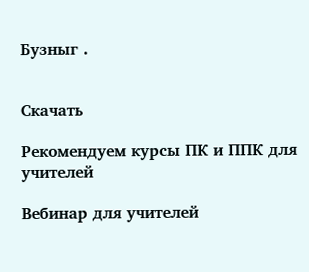Бузныг .


Скачать

Рекомендуем курсы ПК и ППК для учителей

Вебинар для учителей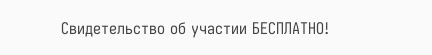Свидетельство об участии БЕСПЛАТНО!